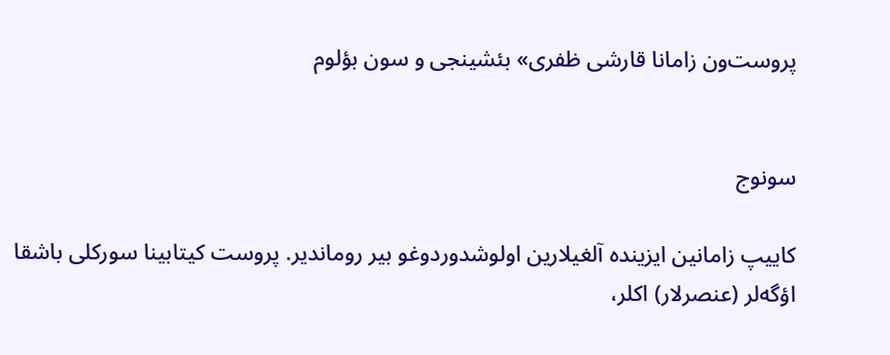پروست‌ون زامانا قارشی ظفری» بئشینجی و سون بؤلوم


سونوج

کاییپ زامانین ایزینده آلغیلارین اولوشدوردوغو بیر روماندیر. پروست کیتابینا سورکلی باشقا اؤگه‌لر (عنصرلار) اکلر،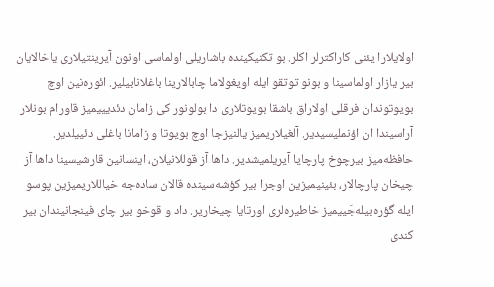اولایلارا یئنی کاراکترلر اکلر. بو تکنیکینده باشاریلی اولماسی اونون آیرینتیلاری یاخالایان بیر یازار اولماسینا و بونو توتقو ایله اویغولاما چابالارینا باغلانابیلیر. ائوره‌نین اوچ بویوتوندان فرقلی اولاراق باشقا بویوتلاری دا بولونور کی زامان دئدیییمیز قاورام بونلار آراسیندا ان اؤنملیسیدیر. آلغیلاریمیز یالنیزجا اوچ بویوتا و زامانا باغلی دئییلدیر. حافظه‌میز بیرچوخ پارچایا آیریلمیشدیر. داها آز قوللانیلان، اینسانین قارشیسینا داها آز چیخان پارچالار، بئینیمیزین اوجرا بیر کؤشه‌سینده قالان ساده‌جه خیاللاریمیزین پوسو ایله گؤره‌بیله‌جَییمیز خاطیره‌لری اورتایا چیخاریر. داد و قوخو بیر چای فینجانیندان بیر کندی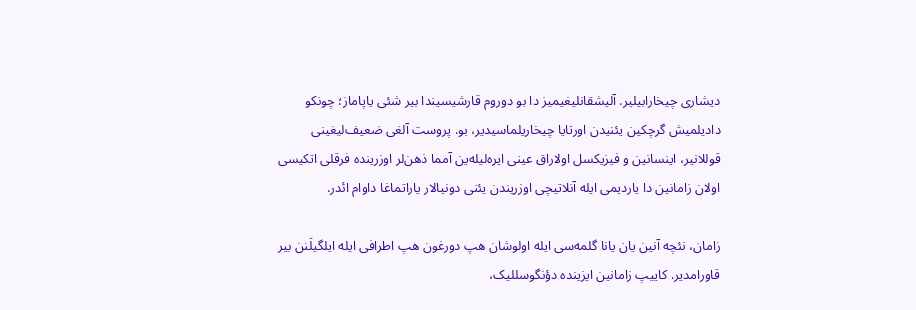دیشاری چیخارابیلیر. آلیشقانلیغیمیز دا بو دوروم قارشیسیندا بیر شئی یاپاماز؛ چونکو دادیلمیش گرچکین یئنیدن اورتایا چیخاریلماسیدیر، بو. پروست آلغی ضعیف‌لیغینی قوللانیر، اینسانین و فیزیکسل اولاراق عینی ایره‌لیله‌ین آمما ذهن‌لر اوزرینده فرقلی اتکیسی اولان زامانین دا یاردیمی ایله آنلاتیچی اوزریندن یئنی دونیالار یاراتماغا داوام ائدر.

زامان، نئچه آنین یان یانا گلمه‌سی ایله اولوشان هپ دورغون هپ اطرافی ایله ایلگیلَنن بیر قاورامدیر. کاییپ زامانین ایزینده دؤنگوسللیک،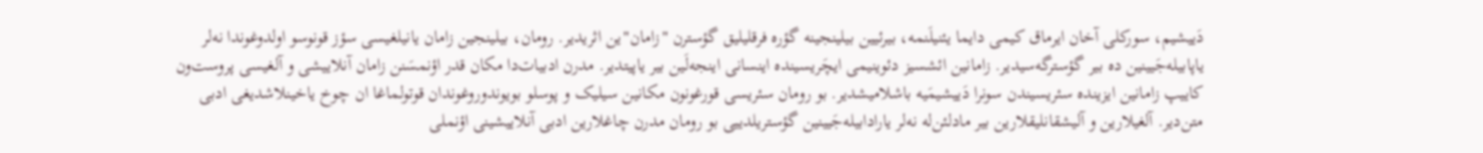دَییشیم، سورکلی آخان ایرماق کیمی دایما یئنیلَنمه، بیرئیین بیلینجینه گؤره فرقلیلیق گؤسترن "زامان"ین اثریدیر. رومان، بیلینجین زامان یانیلغیسی سؤز قونوسو اولدوغوندا نه‌لر یاپابیله‌جَیینین ده بیر گؤسترگه‌سیدیر. زامانین ائشسیز دئوینیمی ایچَریسینده اینسانی اینجه‌لَین بیر یاپیتدیر. مدرن ادبیات‌دا مکان قدر اؤنمسَنن زامان آنلاییشی و آلغیسی پروست‌ون کاییپ زامانین ایزینده سئریسیندن سونرا دَییشیمَیه باشلامیشدیر. بو رومان سئریسی قورغونون مکانین سیلیک و پوسلو بویوندوروغوندان قوتولماغا ان چوخ یاخینلاشدیغی ادبی متن‌دیر. آلغیلارین و آلیشقانلیقلارین بیر مادلئن‌له نه‌لر یارادابیله‌جَیینین گؤستریلدییی بو رومان مدرن چاغلارین ادبی آنلاییشینی اؤنملی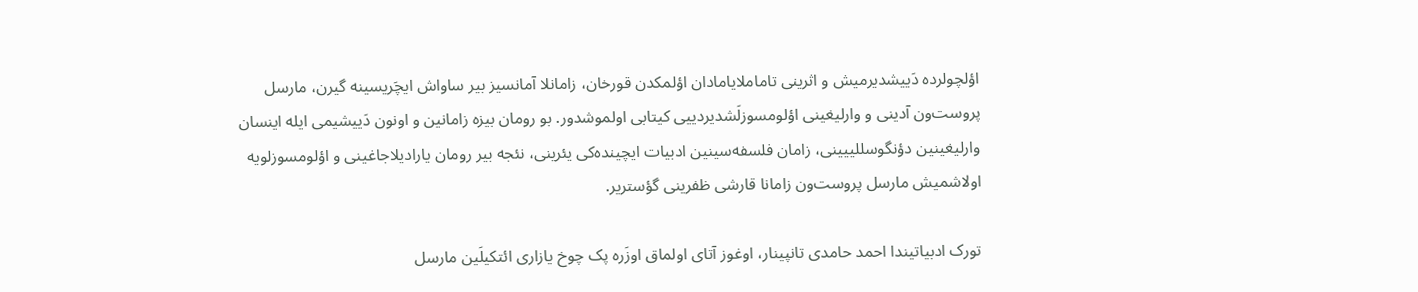اؤلچولرده دَییشدیرمیش و اثرینی تاماملایامادان اؤلمکدن قورخان، زامانلا آمانسیز بیر ساواش ایچَریسینه گیرن، مارسل پروست‌ون آدینی و وارلیغینی اؤلومسوزلَشدیردییی کیتابی اولموشدور. بو رومان بیزه زامانین و اونون دَییشیمی ایله اینسان وارلیغینین دؤنگوسللییینی، زامان فلسفه‌سینین ادبیات ایچینده‌کی یئرینی، نئجه بیر رومان یارادیلاجاغینی و اؤلومسوزلویه اولاشمیش مارسل پروست‌ون زامانا قارشی ظفرینی گؤستریر.

تورک ادبیاتیندا احمد حامدی تانپینار، اوغوز آتای اولماق اوزَره پک چوخ یازاری ائتکیلَین مارسل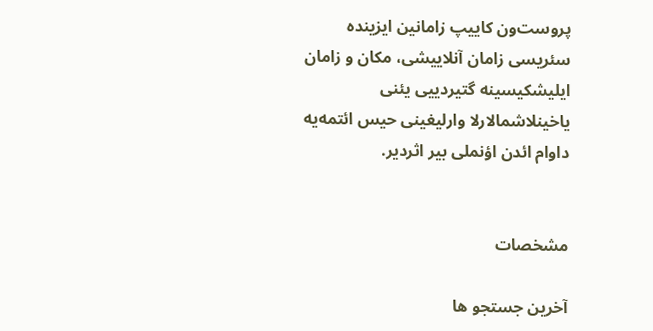پروست‌ون کاییپ زامانین ایزینده سئریسی زامان آنلاییشی، مکان و زامان ایلیشکیسینه گتیردییی یئنی یاخینلاشمالارلا وارلیغینی حیس ائتمه‌یه داوام ائدن اؤنملی بیر اثردیر.


مشخصات

آخرین جستجو ها